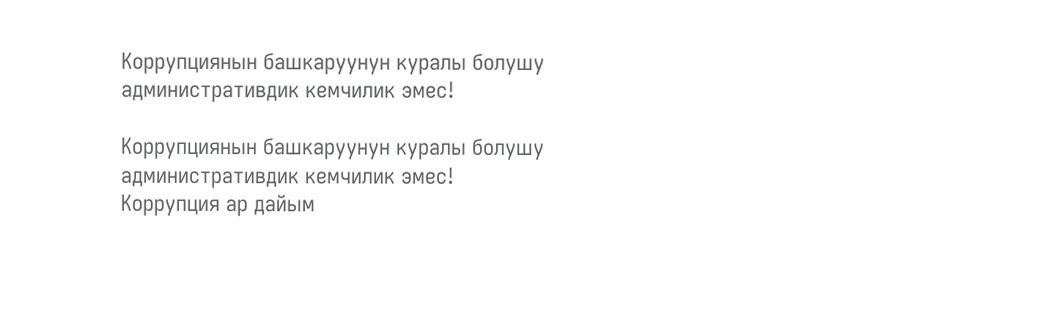Коррупциянын башкаруунун куралы болушу административдик кемчилик эмес!

Коррупциянын башкаруунун куралы болушу административдик кемчилик эмес!
Коррупция ар дайым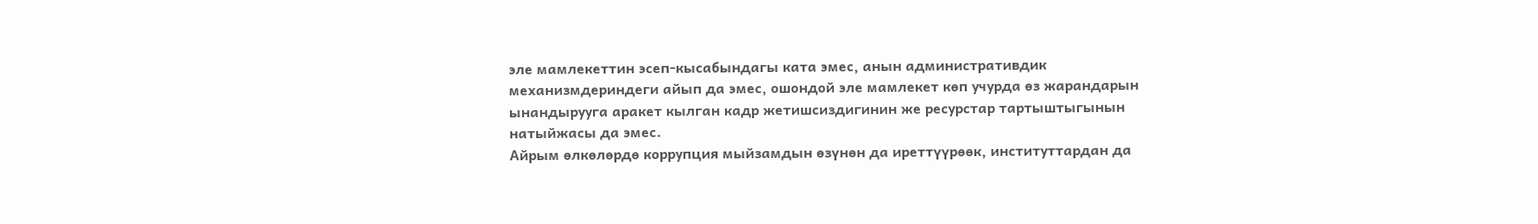эле мамлекеттин эсеп-кысабындагы ката эмес, анын административдик механизмдериндеги айып да эмес, ошондой эле мамлекет көп учурда өз жарандарын ынандырууга аракет кылган кадр жетишсиздигинин же ресурстар тартыштыгынын натыйжасы да эмес.
Айрым өлкөлөрдө коррупция мыйзамдын өзүнөн да иреттүүрөөк, институттардан да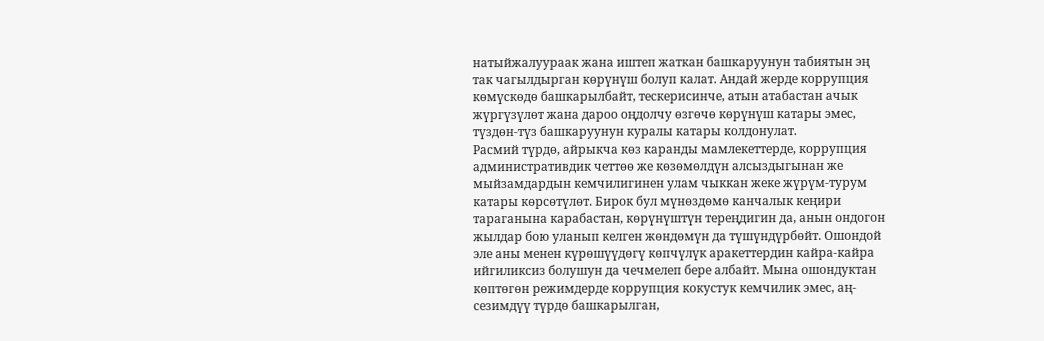натыйжалуураак жана иштеп жаткан башкаруунун табиятын эң так чагылдырган көрүнүш болуп калат. Андай жерде коррупция көмүскөдө башкарылбайт, тескерисинче, атын атабастан ачык жүргүзүлөт жана дароо оңдолчу өзгөчө көрүнүш катары эмес, түздөн-түз башкаруунун куралы катары колдонулат.
Расмий түрдө, айрыкча көз каранды мамлекеттерде, коррупция административдик четтөө же көзөмөлдүн алсыздыгынан же мыйзамдардын кемчилигинен улам чыккан жеке жүрүм-турум катары көрсөтүлөт. Бирок бул мүнөздөмө канчалык кеңири тараганына карабастан, көрүнүштүн тереңдигин да, анын ондогон жылдар бою уланып келген жөндөмүн да түшүндүрбөйт. Ошондой эле аны менен күрөшүүдөгү көпчүлүк аракеттердин кайра-кайра ийгиликсиз болушун да чечмелеп бере албайт. Мына ошондуктан көптөгөн режимдерде коррупция кокустук кемчилик эмес, аң-сезимдүү түрдө башкарылган,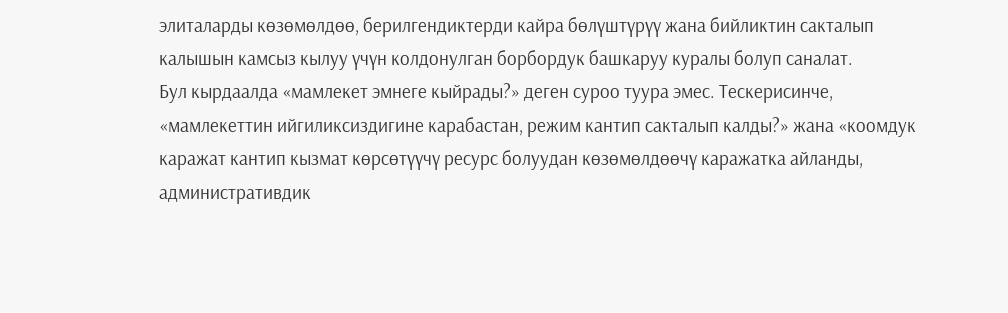элиталарды көзөмөлдөө, берилгендиктерди кайра бөлүштүрүү жана бийликтин сакталып калышын камсыз кылуу үчүн колдонулган борбордук башкаруу куралы болуп саналат.
Бул кырдаалда «мамлекет эмнеге кыйрады?» деген суроо туура эмес. Тескерисинче, «мамлекеттин ийгиликсиздигине карабастан, режим кантип сакталып калды?» жана «коомдук каражат кантип кызмат көрсөтүүчү ресурс болуудан көзөмөлдөөчү каражатка айланды, административдик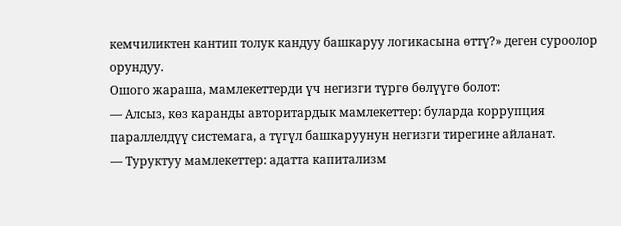кемчиликтен кантип толук кандуу башкаруу логикасына өттү?» деген суроолор орундуу.
Ошого жараша, мамлекеттерди үч негизги түргө бөлүүгө болот:
— Алсыз, көз каранды авторитардык мамлекеттер: буларда коррупция параллелдүү системага, а түгүл башкаруунун негизги тирегине айланат.
— Туруктуу мамлекеттер: адатта капитализм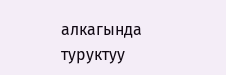алкагында туруктуу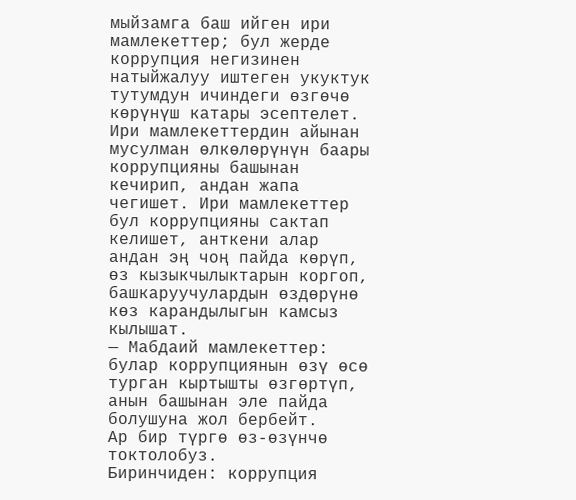мыйзамга баш ийген ири мамлекеттер; бул жерде коррупция негизинен натыйжалуу иштеген укуктук тутумдун ичиндеги өзгөчө көрүнүш катары эсептелет.
Ири мамлекеттердин айынан мусулман өлкөлөрүнүн баары коррупцияны башынан кечирип, андан жапа чегишет. Ири мамлекеттер бул коррупцияны сактап келишет, анткени алар андан эң чоң пайда көрүп, өз кызыкчылыктарын коргоп, башкаруучулардын өздөрүнө көз карандылыгын камсыз кылышат.
— Мабдаий мамлекеттер: булар коррупциянын өзү өсө турган кыртышты өзгөртүп, анын башынан эле пайда болушуна жол бербейт.
Ар бир түргө өз-өзүнчө токтолобуз.
Биринчиден: коррупция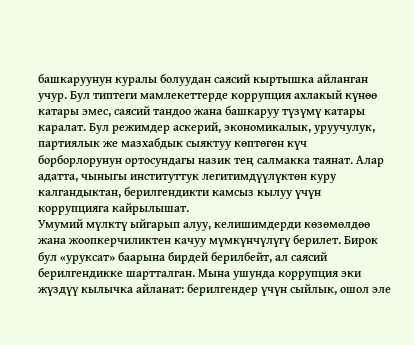башкаруунун куралы болуудан саясий кыртышка айланган учур. Бул типтеги мамлекеттерде коррупция ахлакый күнөө катары эмес, саясий тандоо жана башкаруу түзүмү катары каралат. Бул режимдер аскерий, экономикалык, уруучулук, партиялык же мазхабдык сыяктуу көптөгөн күч борборлорунун ортосундагы назик тең салмакка таянат. Алар адатта, чыныгы институттук легитимдүүлүктөн куру калгандыктан, берилгендикти камсыз кылуу үчүн коррупцияга кайрылышат.
Умумий мүлктү ыйгарып алуу, келишимдерди көзөмөлдөө жана жоопкерчиликтен качуу мүмкүнчүлүгү берилет. Бирок бул «уруксат» баарына бирдей берилбейт, ал саясий берилгендикке шартталган. Мына ушунда коррупция эки жүздүү кылычка айланат: берилгендер үчүн сыйлык, ошол эле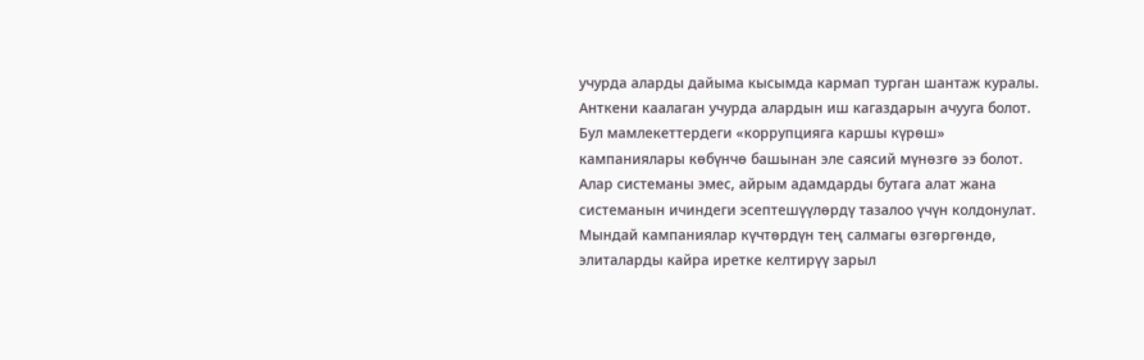учурда аларды дайыма кысымда кармап турган шантаж куралы. Анткени каалаган учурда алардын иш кагаздарын ачууга болот.
Бул мамлекеттердеги «коррупцияга каршы күрөш» кампаниялары көбүнчө башынан эле саясий мүнөзгө ээ болот. Aлар системаны эмес, айрым адамдарды бутага алат жана системанын ичиндеги эсептешүүлөрдү тазалоо үчүн колдонулат. Мындай кампаниялар күчтөрдүн тең салмагы өзгөргөндө, элиталарды кайра иретке келтирүү зарыл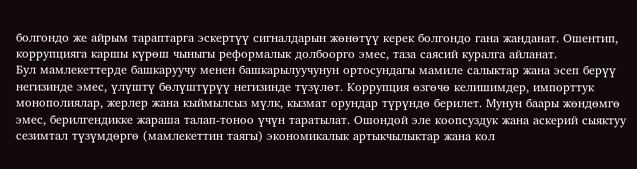болгондо же айрым тараптарга эскертүү сигналдарын жөнөтүү керек болгондо гана жанданат. Ошентип, коррупцияга каршы күрөш чыныгы реформалык долбоорго эмес, таза саясий куралга айланат.
Бул мамлекеттерде башкаруучу менен башкарылуучунун ортосундагы мамиле салыктар жана эсеп берүү негизинде эмес, үлүштү бөлүштүрүү негизинде түзүлөт. Коррупция өзгөчө келишимдер, импорттук монополиялар, жерлер жана кыймылсыз мүлк, кызмат орундар түрүндө берилет. Мунун баары жөндөмгө эмес, берилгендикке жараша талап-тоноо үчүн таратылат. Ошондой эле коопсуздук жана аскерий сыяктуу сезимтал түзүмдөргө (мамлекеттин таягы) экономикалык артыкчылыктар жана кол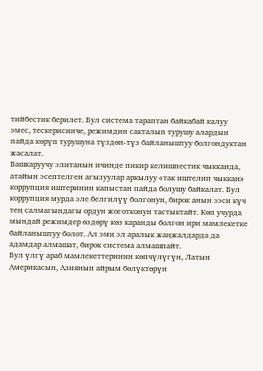тийбестик берилет. Бул система тараптан байкабай калуу эмес, тескерисинче, режимдин сакталып турушу алардын пайда көрүп турушуна түздөн-түз байланыштуу болгондуктан жасалат.
Башкаруучу элитанын ичинде пикир келишпестик чыкканда, атайын эсептелген агызуулар аркылуу «так иштелип чыккан» коррупция иштеринин капыстан пайда болушу байкалат. Бул коррупция мурда эле белгилүү болгонун, бирок анын ээси күч тең салмагындагы ордун жоготконун тастыктайт. Көп учурда мындай режимдер өздөрү көз каранды болгон ири мамлекетке байланыштуу болот. Ал эми эл аралык жаңжалдарда да адамдар алмашат, бирок система алмашпайт.
Бул үлгү араб мамлекеттеринин көпчүлүгүн, Латын Америкасын, Азиянын айрым бөлүктөрүн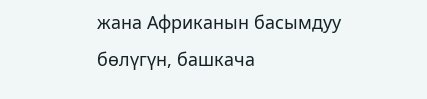жана Африканын басымдуу бөлүгүн, башкача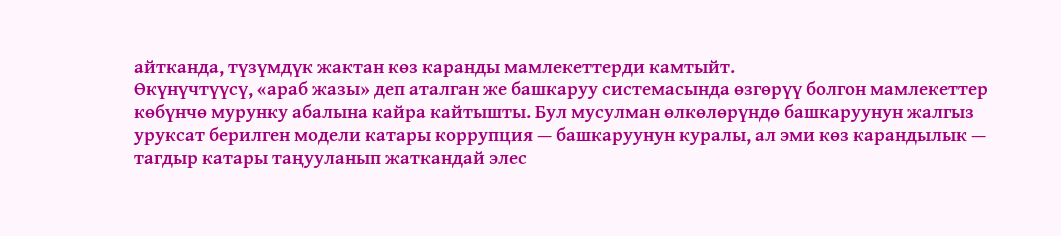айтканда, түзүмдүк жактан көз каранды мамлекеттерди камтыйт.
Өкүнүчтүүсү, «араб жазы» деп аталган же башкаруу системасында өзгөрүү болгон мамлекеттер көбүнчө мурунку абалына кайра кайтышты. Бул мусулман өлкөлөрүндө башкаруунун жалгыз уруксат берилген модели катары коррупция — башкаруунун куралы, ал эми көз карандылык — тагдыр катары таңууланып жаткандай элес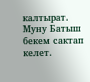калтырат. Муну Батыш бекем сактап келет.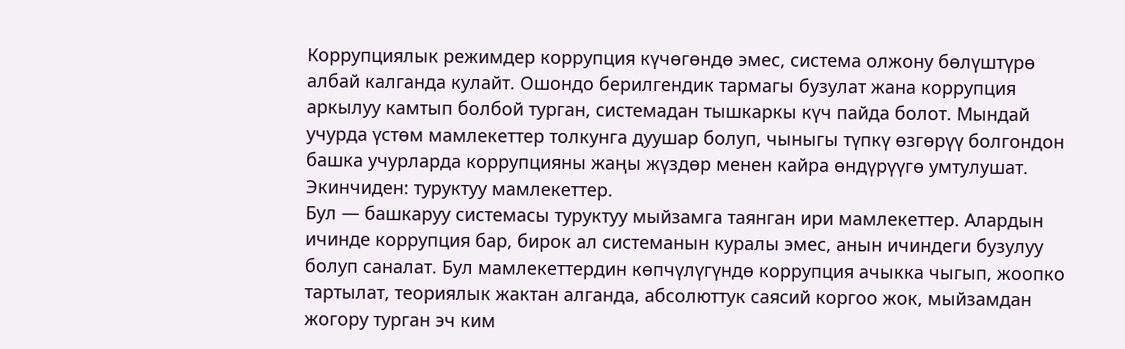Коррупциялык режимдер коррупция күчөгөндө эмес, система олжону бөлүштүрө албай калганда кулайт. Ошондо берилгендик тармагы бузулат жана коррупция аркылуу камтып болбой турган, системадан тышкаркы күч пайда болот. Мындай учурда үстөм мамлекеттер толкунга дуушар болуп, чыныгы түпкү өзгөрүү болгондон башка учурларда коррупцияны жаңы жүздөр менен кайра өндүрүүгө умтулушат.
Экинчиден: туруктуу мамлекеттер.
Бул — башкаруу системасы туруктуу мыйзамга таянган ири мамлекеттер. Алардын ичинде коррупция бар, бирок ал системанын куралы эмес, анын ичиндеги бузулуу болуп саналат. Бул мамлекеттердин көпчүлүгүндө коррупция ачыкка чыгып, жоопко тартылат, теориялык жактан алганда, абсолюттук саясий коргоо жок, мыйзамдан жогору турган эч ким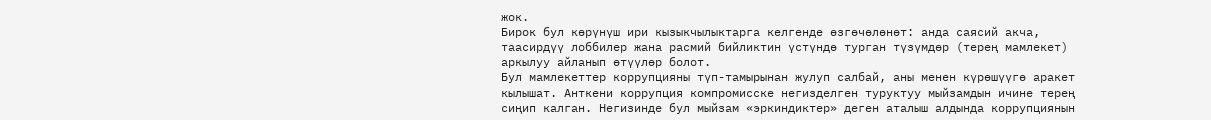жок.
Бирок бул көрүнүш ири кызыкчылыктарга келгенде өзгөчөлөнөт: анда саясий акча, таасирдүү лоббилер жана расмий бийликтин үстүндө турган түзүмдөр (терең мамлекет) аркылуу айланып өтүүлөр болот.
Бул мамлекеттер коррупцияны түп-тамырынан жулуп салбай, аны менен күрөшүүгө аракет кылышат. Анткени коррупция компромисске негизделген туруктуу мыйзамдын ичине терең сиңип калган. Негизинде бул мыйзам «эркиндиктер» деген аталыш алдында коррупциянын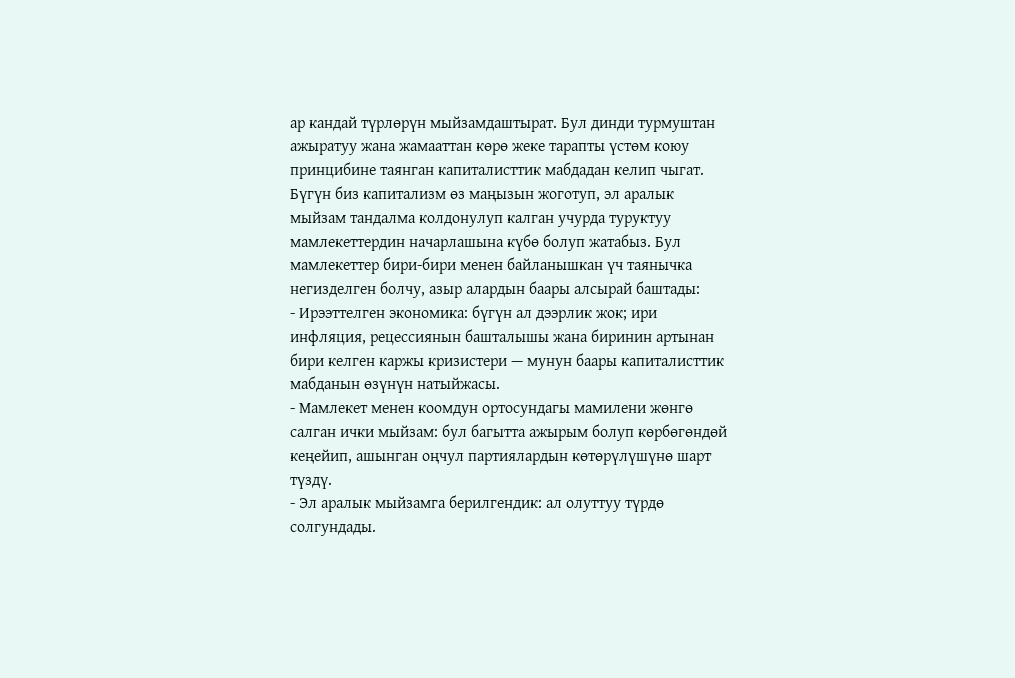ар кандай түрлөрүн мыйзамдаштырат. Бул динди турмуштан ажыратуу жана жамааттан көрө жеке тарапты үстөм коюу принцибине таянган капиталисттик мабдадан келип чыгат.
Бүгүн биз капитализм өз маңызын жоготуп, эл аралык мыйзам тандалма колдонулуп калган учурда туруктуу мамлекеттердин начарлашына күбө болуп жатабыз. Бул мамлекеттер бири-бири менен байланышкан үч таянычка негизделген болчу, азыр алардын баары алсырай баштады:
- Ирээттелген экономика: бүгүн ал дээрлик жок; ири инфляция, рецессиянын башталышы жана биринин артынан бири келген каржы кризистери — мунун баары капиталисттик мабданын өзүнүн натыйжасы.
- Мамлекет менен коомдун ортосундагы мамилени жөнгө салган ички мыйзам: бул багытта ажырым болуп көрбөгөндөй кеңейип, ашынган оңчул партиялардын көтөрүлүшүнө шарт түздү.
- Эл аралык мыйзамга берилгендик: ал олуттуу түрдө солгундады.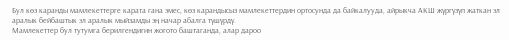Бул көз каранды мамлекеттерге карата гана эмес, көз карандысыз мамлекеттердин ортосунда да байкалууда, айрыкча АКШ жүргүзүп жаткан эл аралык бейбаштык эл аралык мыйзамды эң начар абалга түшүрдү.
Мамлекеттер бул тутумга берилгендигин жогото баштаганда, алар дароо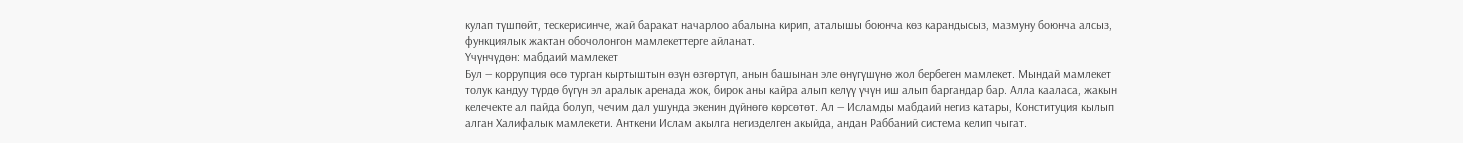кулап түшпөйт, тескерисинче, жай баракат начарлоо абалына кирип, аталышы боюнча көз карандысыз, мазмуну боюнча алсыз, функциялык жактан обочолонгон мамлекеттерге айланат.
Үчүнчүдөн: мабдаий мамлекет
Бул — коррупция өсө турган кыртыштын өзүн өзгөртүп, анын башынан эле өнүгүшүнө жол бербеген мамлекет. Мындай мамлекет толук кандуу түрдө бүгүн эл аралык аренада жок, бирок аны кайра алып келүү үчүн иш алып баргандар бар. Алла кааласа, жакын келечекте ал пайда болуп, чечим дал ушунда экенин дүйнөгө көрсөтөт. Ал — Исламды мабдаий негиз катары, Конституция кылып алган Халифалык мамлекети. Анткени Ислам акылга негизделген акыйда, андан Раббаний система келип чыгат.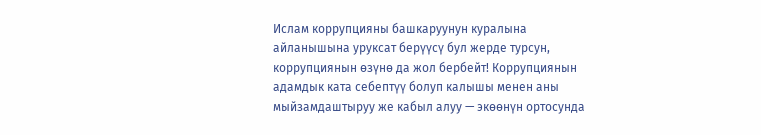Ислам коррупцияны башкаруунун куралына айланышына уруксат берүүсү бул жерде турсун, коррупциянын өзүнө да жол бербейт! Коррупциянын адамдык ката себептүү болуп калышы менен аны мыйзамдаштыруу же кабыл алуу — экөөнүн ортосунда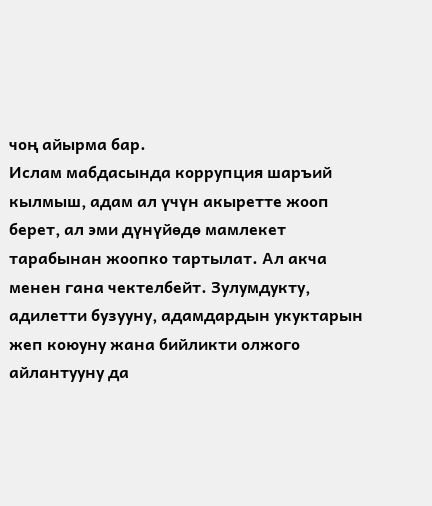чоң айырма бар.
Ислам мабдасында коррупция шаръий кылмыш, адам ал үчүн акыретте жооп берет, ал эми дүнүйөдө мамлекет тарабынан жоопко тартылат. Ал акча менен гана чектелбейт. Зулумдукту, адилетти бузууну, адамдардын укуктарын жеп коюуну жана бийликти олжого айлантууну да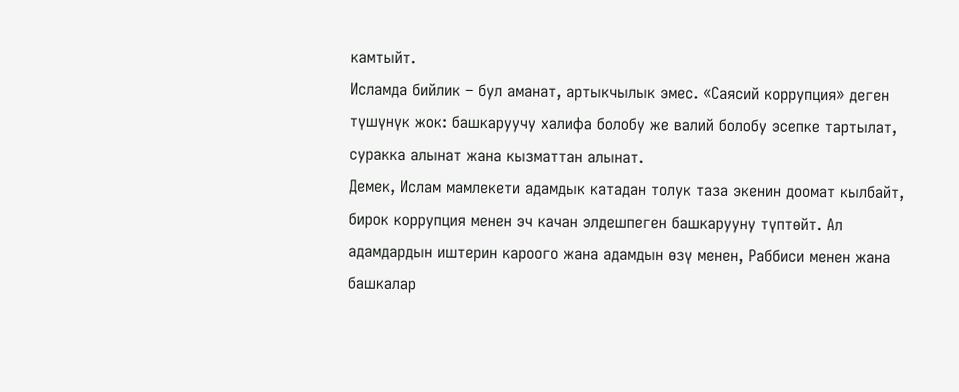камтыйт.
Исламда бийлик – бул аманат, артыкчылык эмес. «Саясий коррупция» деген түшүнүк жок: башкаруучу халифа болобу же валий болобу эсепке тартылат, суракка алынат жана кызматтан алынат.
Демек, Ислам мамлекети адамдык катадан толук таза экенин доомат кылбайт, бирок коррупция менен эч качан элдешпеген башкарууну түптөйт. Ал адамдардын иштерин кароого жана адамдын өзү менен, Раббиси менен жана башкалар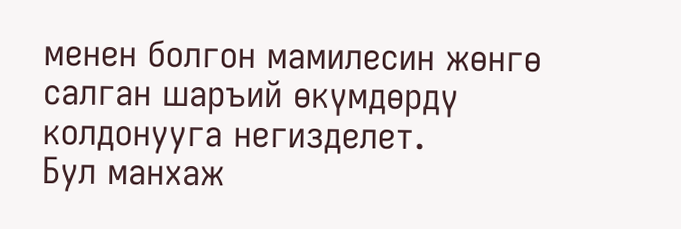менен болгон мамилесин жөнгө салган шаръий өкүмдөрдү колдонууга негизделет.
Бул манхаж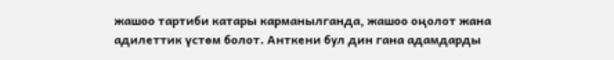жашоо тартиби катары карманылганда, жашоо оңолот жана адилеттик үстөм болот. Анткени бул дин гана адамдарды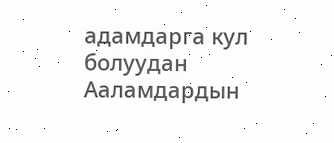адамдарга кул болуудан Ааламдардын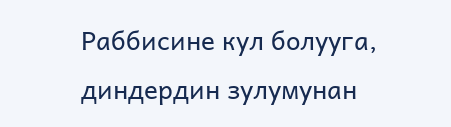Раббисине кул болууга, диндердин зулумунан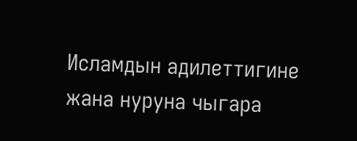Исламдын адилеттигине жана нуруна чыгара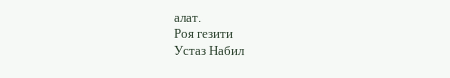алат.
Роя гезити
Устаз Набил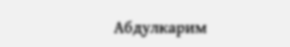Абдулкарим